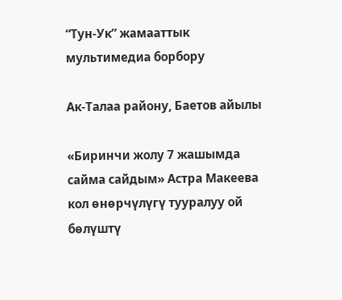“Тун-Ук” жамааттык мультимедиа борбору

Ак-Талаа району, Баетов айылы

«Биринчи жолу 7 жашымда сайма сайдым» Астра Макеева кол өнөрчүлүгү тууралуу ой бөлүштү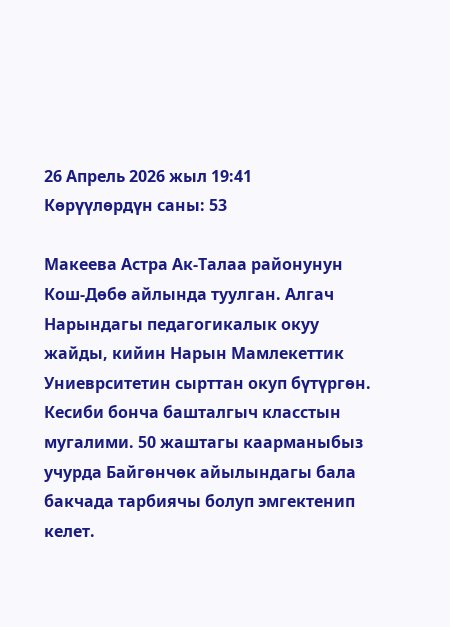26 Апрель 2026 жыл 19:41
Көрүүлөрдүн саны: 53

Макеева Астра Ак-Талаа районунун Кош-Дөбө айлында туулган. Алгач Нарындагы педагогикалык окуу жайды, кийин Нарын Мамлекеттик Униеврситетин сырттан окуп бүтүргөн. Кесиби бонча башталгыч класстын мугалими. 50 жаштагы каарманыбыз учурда Байгөнчөк айылындагы бала бакчада тарбиячы болуп эмгектенип келет.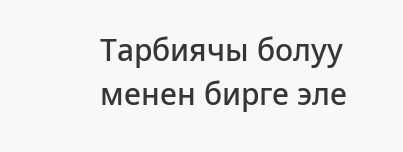Тарбиячы болуу менен бирге эле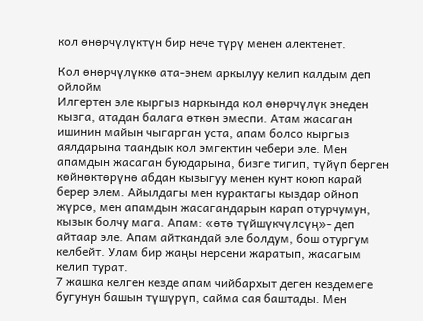кол өнөрчүлүктүн бир нече түрү менен алектенет.

Кол өнөрчүлүккө ата-энем аркылуу келип калдым деп ойлойм
Илгертен эле кыргыз наркында кол өнөрчүлүк энеден кызга, атадан балага өткөн эмеспи. Атам жасаган ишинин майын чыгарган уста, апам болсо кыргыз аялдарына таандык кол эмгектин чебери эле. Мен апамдын жасаган буюдарына, бизге тигип, түйүп берген көйнөктөрүнө абдан кызыгуу менен кунт коюп карай берер элем. Айылдагы мен курактагы кыздар ойноп жүрсө, мен апамдын жасагандарын карап отурчумун, кызык болчу мага. Апам: «өтө түйшүкчүлсүң»- деп айтаар эле. Апам айткандай эле болдум, бош отургум келбейт. Улам бир жаңы нерсени жаратып, жасагым келип турат.
7 жашка келген кезде апам чийбархыт деген кездемеге бугунун башын түшүрүп, сайма сая баштады. Мен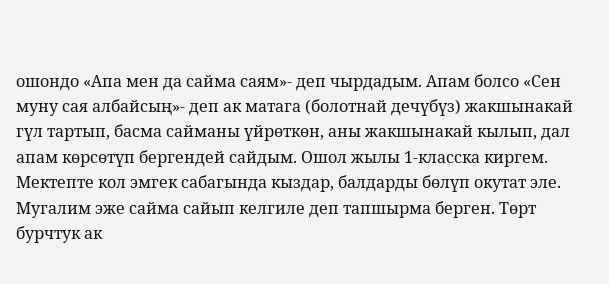ошондо «Апа мен да сайма саям»- деп чырдадым. Апам болсо «Сен муну сая албайсың»- деп ак матага (болотнай дечүбүз) жакшынакай гүл тартып, басма сайманы үйрөткөн, аны жакшынакай кылып, дал апам көрсөтүп бергендей сайдым. Ошол жылы 1-класска киргем.
Мектепте кол эмгек сабагында кыздар, балдарды бөлүп окутат эле. Мугалим эже сайма сайып келгиле деп тапшырма берген. Төрт бурчтук ак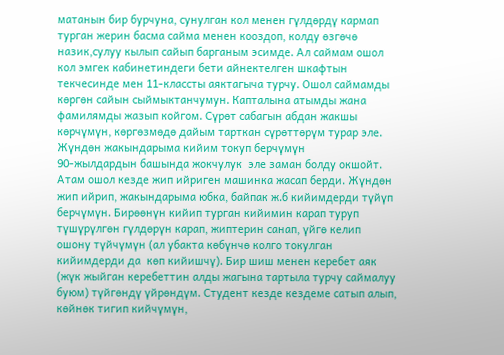матанын бир бурчуна, сунулган кол менен гүлдөрдү кармап турган жерин басма сайма менен кооздоп, колду өзгөчө назик,сулуу кылып сайып барганым эсимде. Ал саймам ошол кол эмгек кабинетиндеги бети айнектелген шкафтын текчесинде мен 11-классты аяктагыча турчу. Ошол саймамды көргөн сайын сыймыктанчумун. Капталына атымды жана фамилямды жазып койгом. Сүрөт сабагын абдан жакшы көрчүмүн, көргөзмөдө дайым тарткан сүрөттөрүм турар эле.
Жүндөн жакындарыма кийим токуп берчүмүн
90-жылдардын башында жокчулук  эле заман болду окшойт. Атам ошол кезде жип ийриген машинка жасап берди. Жүндөн жип ийрип, жакындарыма юбка, байпак ж.б кийимдерди түйүп берчүмүн. Бирөөнүн кийип турган кийимин карап туруп түшүрүлгөн гүлдөрүн карап, жиптерин санап, үйгө келип ошону түйчүмүн (ал убакта көбүнчө колго токулган кийимдерди да  көп кийишчү). Бир шиш менен керебет аяк (жүк жыйган керебеттин алды жагына тартыла турчу саймалуу буюм) түйгөндү үйрөндүм. Студент кезде кездеме сатып алып, көйнөк тигип кийчүмүн,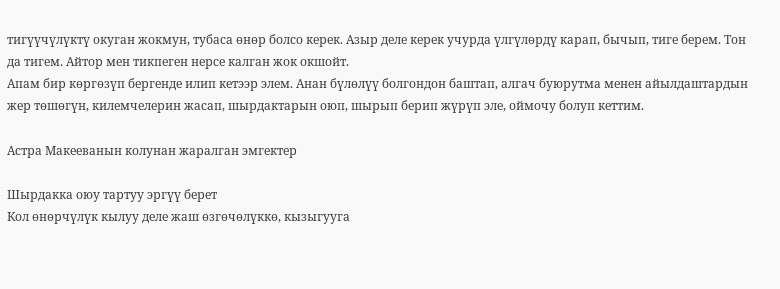тигүүчүлүктү окуган жокмун, тубаса өнөр болсо керек. Азыр деле керек учурда үлгүлөрдү карап, бычып, тиге берем. Тон да тигем. Айтор мен тикпеген нерсе калган жок окшойт.
Апам бир көргөзүп бергенде илип кетээр элем. Анан бүлөлүү болгондон баштап, алгач буюрутма менен айылдаштардын жер төшөгүн, килемчелерин жасап, шырдактарын оюп, шырып берип жүрүп эле, оймочу болуп кеттим.

Астра Макееванын колунан жаралган эмгектер

Шырдакка оюу тартуу эргүү берет
Кол өнөрчүлүк кылуу деле жаш өзгөчөлүккө, кызыгууга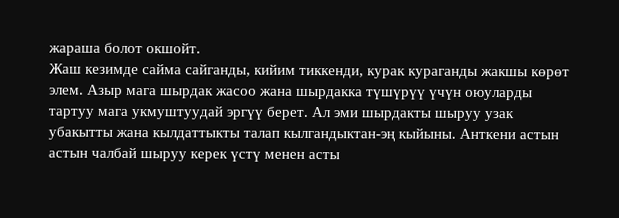жараша болот окшойт.
Жаш кезимде сайма сайганды, кийим тиккенди, курак кураганды жакшы көрөт элем. Азыр мага шырдак жасоо жана шырдакка түшүрүү үчүн оюуларды тартуу мага укмуштуудай эргүү берет. Ал эми шырдакты шыруу узак убакытты жана кылдаттыкты талап кылгандыктан-эң кыйыны. Анткени астын астын чалбай шыруу керек үстү менен асты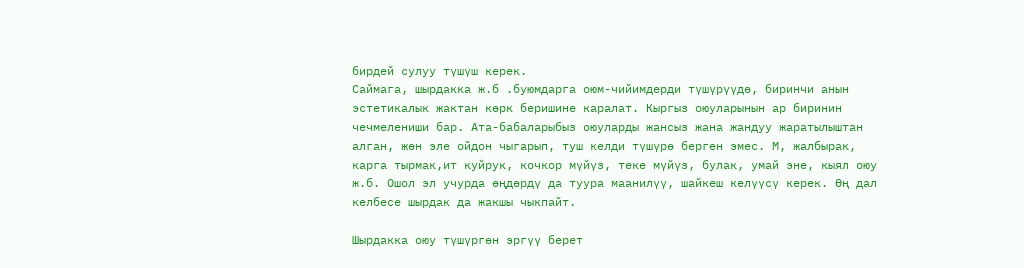бирдей сулуу түшүш керек.
Саймага, шырдакка ж.б .буюмдарга оюм-чийимдерди түшүрүүдө, биринчи анын эстетикалык жактан көрк беришине каралат. Кыргыз оюуларынын ар биринин чечмелениши бар. Ата-бабаларыбыз оюуларды жансыз жана жандуу жаратылыштан алган, жөн эле ойдон чыгарып, туш келди түшүрө берген эмес. М, жалбырак, карга тырмак,ит куйрук, кочкор мүйүз, теке мүйүз, булак, умай эне, кыял оюу ж.б. Ошол эл учурда өңдөрдү да туура маанилүү, шайкеш келүүсү керек. Өң дал келбесе шырдак да жакшы чыкпайт.

Шырдакка оюу түшүргөн эргүү берет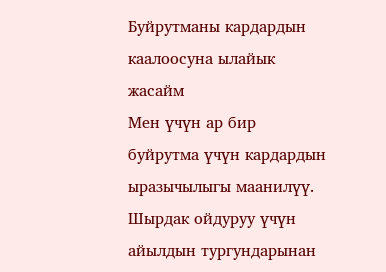Буйрутманы кардардын каалоосуна ылайык жасайм
Мен үчүн ар бир буйрутма үчүн кардардын ыразычылыгы маанилүү. Шырдак ойдуруу үчүн айылдын тургундарынан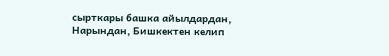сырткары башка айылдардан, Нарындан, Бишкектен келип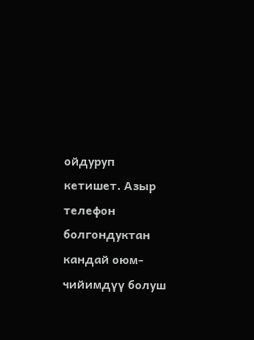ойдуруп кетишет. Азыр телефон болгондуктан кандай оюм-чийимдүү болуш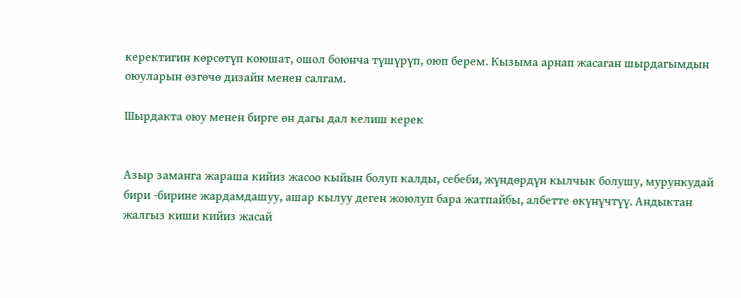керектигин көрсөтүп коюшат, ошол боюнча түшүрүп, оюп берем. Кызыма арнап жасаган шырдагымдын оюуларын өзгөчө дизайн менен салгам.

Шырдакта оюу менен бирге өн дагы дал келиш керек


Азыр заманга жараша кийиз жасоо кыйын болуп калды, себеби, жүндөрдүн кылчык болушу, мурункудай бири -бирине жардамдашуу, ашар кылуу деген жоюлуп бара жатпайбы, албетте өкүнүчтүү. Андыктан жалгыз киши кийиз жасай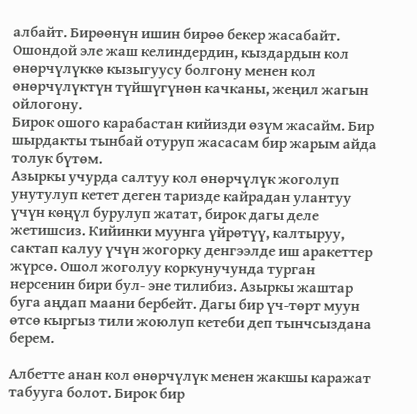албайт. Бирөөнүн ишин бирөө бекер жасабайт. Ошондой эле жаш келиндердин, кыздардын кол өнөрчүлүккө кызыгуусу болгону менен кол өнөрчүлүктүн түйшүгүнөн качканы, жеңил жагын ойлогону.
Бирок ошого карабастан кийизди өзүм жасайм. Бир шырдакты тынбай отуруп жасасам бир жарым айда толук бүтөм.
Азыркы учурда салтуу кол өнөрчүлүк жоголуп унутулуп кетет деген таризде кайрадан улантуу үчүн көңүл бурулуп жатат, бирок дагы деле жетишсиз. Кийинки муунга үйрөтүү, калтыруу, сактап калуу үчүн жогорку денгээлде иш аракеттер жүрсө. Ошол жоголуу коркунучунда турган нерсенин бири бул- эне тилибиз. Азыркы жаштар буга аңдап маани бербейт. Дагы бир үч-төрт муун өтсө кыргыз тили жоюлуп кетеби деп тынчсыздана берем.

Албетте анан кол өнөрчүлүк менен жакшы каражат табууга болот. Бирок бир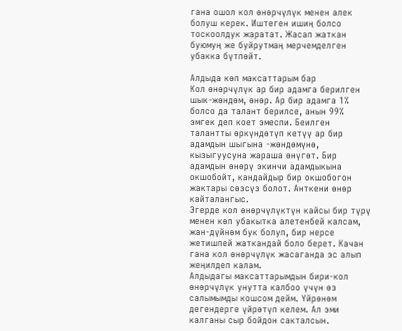гана ошол кол өнөрчүлүк менен алек болуш керек. Иштеген ишиң болсо тоскоолдук жаратат. Жасап жаткан буюмуң же буйрутмаң мерчемделген убакка бүтпөйт.

Алдыда көп максаттарым бар
Кол өнөрчүлүк ар бир адамга берилген шык-жөндөм, өнөр. Ар бир адамга 1% болсо да талант берилсе, анын 99% эмгек деп коет эмеспи. Беилген талантты өркүндөтүп кетүү ар бир адамдын шыгына -жөндөмүнө, кызыгуусуна жараша өнүгөт. Бир адамдын өнөрү экинчи адамдыкына окшобойт, кандайдыр бир окшобогон жактары сөзсүз болот. Анткени өнөр кайталангыс.
Эгерде кол өнөрчүлүктүн кайсы бир түрү менен көп убакытка алетенбей калсам, жан-дүйнөм бук болуп, бир нерсе жетишпей жаткандай боло берет. Качан гана кол өнөрчүлүк жасаганда эс алып жеңилдеп калам.
Алдыдагы максаттарымдын бири-кол өнөрчүлүк унутта калбоо үчүн өз салымымды кошсом дейм. Үйрөнөм дегендерге үйрөтүп келем. Ал эми калганы сыр бойдон сакталсын.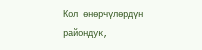Кол өнөрчүлөрдүн райондук,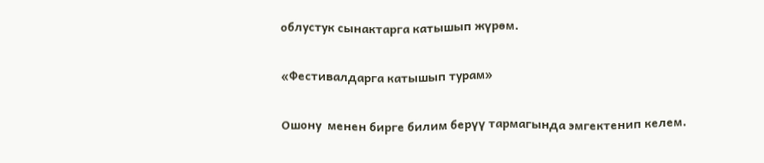облустук сынактарга катышып жүрөм.

«Фестивалдарга катышып турам»

Ошону  менен бирге билим берүү тармагында эмгектенип келем.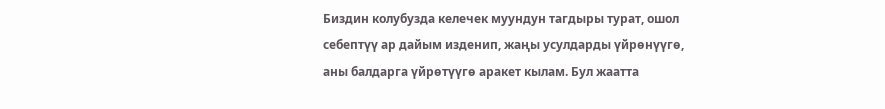Биздин колубузда келечек муундун тагдыры турат, ошол себептүү ар дайым изденип, жаңы усулдарды үйрөнүүгө, аны балдарга үйрөтүүгө аракет кылам. Бул жаатта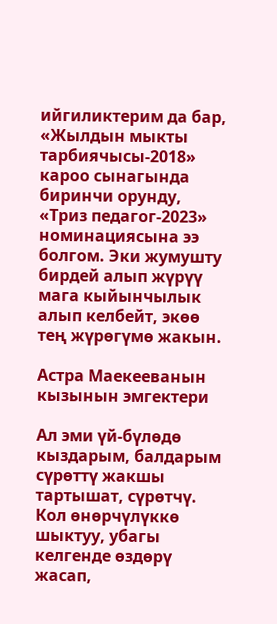ийгиликтерим да бар, «Жылдын мыкты тарбиячысы-2018» кароо сынагында биринчи орунду, «Триз педагог-2023» номинациясына ээ болгом. Эки жумушту бирдей алып жүрүү мага кыйынчылык алып келбейт, экөө тең жүрөгүмө жакын.

Астра Маекееванын кызынын эмгектери

Ал эми үй-бүлөдө кыздарым, балдарым сүрөттү жакшы тартышат, сүрөтчү. Кол өнөрчүлүккө шыктуу, убагы келгенде өздөрү жасап,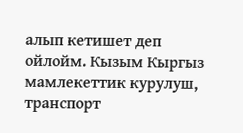алып кетишет деп ойлойм. Кызым Кыргыз мамлекеттик курулуш, транспорт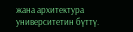жана архитектура университетин бүттү.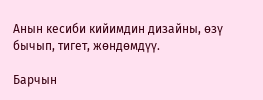Анын кесиби кийимдин дизайны, өзү бычып, тигет, жөндөмдүү.

Барчын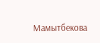Мамытбекова